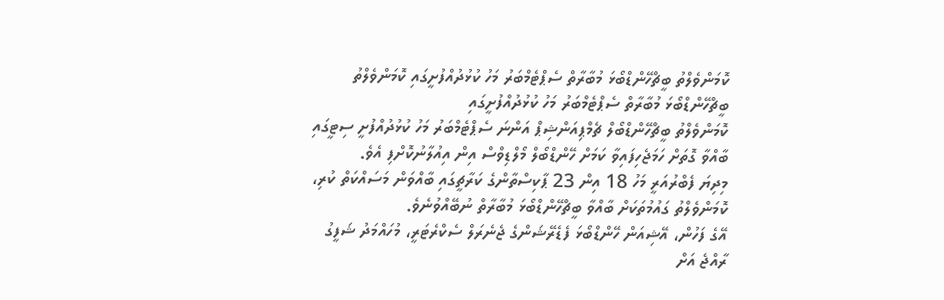ކޮމަންވެލްތު ބީޗްހޭންޑްބޯޅަ މުބާރާތް ސެޕްޓެމްބަރު މަހު ކުޅުދުއްފުށީގައި ކޮމަންވެލްތު ބީޗްހޭންޑްބޯޅަ މުބާރާތް ސެޕްޓެމްބަރު މަހު ކުޅުދުއްފުށީގައި
ކޮމަންވެލްތު ބީޗްހޭންޑްބޯލް ޗެމްޕިއަންޝިޕް އަންނަ ސެޕްޓެމްބަރު މަހު ކުޅުދުއްފުށީ ސިޓީގައި ބާއްވާ ގޮތަށް ހަމަޖެހިފައިވާ ކަމަށް ހޭންޑްބޯލް މޯލްޑިވްސް އިން އިއުލާނުކޮށްފި އެވެ.
މިދިޔަ ފެބްރުއަރީ މަހު 18 އިން 23 ޕާކިސްތާންގެ ކަރާޗީގައި ބާއްވަން މަސައްކަތް ކުރި، ކޮމަންވެލްތު ގައުމުތަކަށް ބާއްވާ ބީޗްހޭންޑްބޯޅަ މުބާރާތް ނުބޭއްވުނެވެ.
އޭގެ ފަހުން، އޭޝިއަން ހޭންޑްބޯޅަ ފެޑެރޭޝަންގެ ޖެނެރަލް ސެކްރެޓަރީ، މުހައްމަދު ޝަފީގު ރާއްޖެ އަށް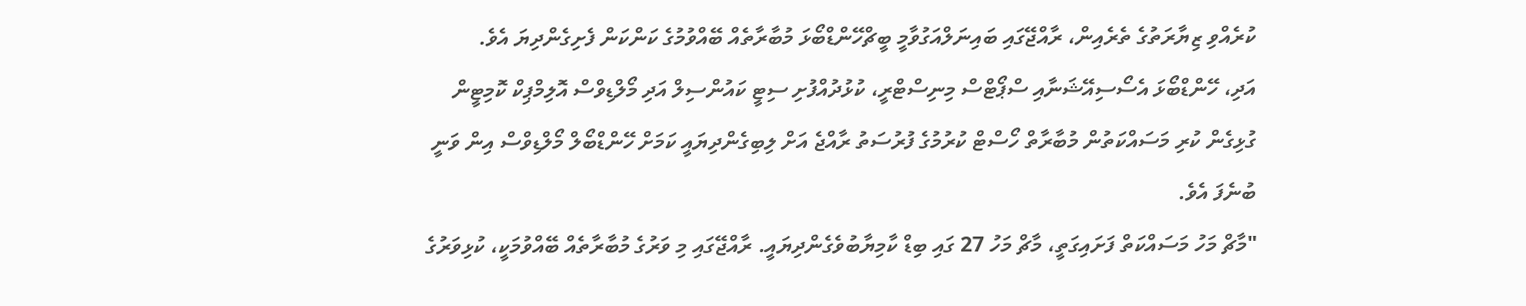ކުރެއްވި ޒިޔާރަތުގެ ތެރެއިން، ރާއްޖޭގައި ބައިނަލްއަގުވާމީ ބީޗްހޭންޑްބޯޅަ މުބާރާތެއް ބޭއްވުމުގެ ކަންކަން ފެށިގެންދިޔަ އެވެ.
އަދި، ހޭންޑްބޯޅަ އެސޯސިއޭޝަނާއި ސްޕޯޓްސް މިނިސްޓްރީ، ކުޅުދުއްފުށި ސިޓީ ކައުންސިލް އަދި މޯލްޑިވްސް އޮލިމްޕިކް ކޮމިޓީން ގުޅިގެން ކުރި މަސައްކަތުން މުބާރާތް ހޯސްޓް ކުރުމުގެ ފުރުސަތު ރާއްޖެ އަށް ލިބިގެންދިޔައީ ކަމަށް ހޭންޑްބޯލް މޯލްޑިވްސް އިން ވަނީ ބުނެފަ އެވެ.
"މާޗް މަހު މަސައްކަތް ފަށައިގަތީ، މާޗް މަހު 27 ގައި ބިޑް ކާމިޔާބުވެގެންދިޔައީ. ރާއްޖޭގައި މި ވަރުގެ މުބާރާތެއް ބޭއްވުމަކީ، ކުޅިވަރުގެ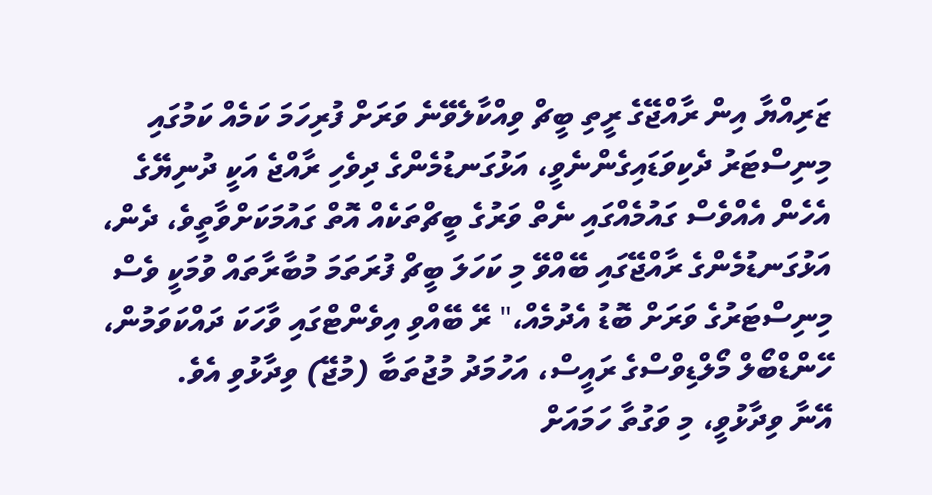ޒަރިއްޔާ އިން ރާއްޖޭގެ ރީތި ބީޗް ވިއްކާލެވޭނެ ވަރަށް ފުރިހަމަ ކަމެއް ކަމުގައި މިނިސްޓަރު ދެކިވަޑައިގެންނެވީ، އަޅުގަނޑުމެންގެ ދިވެހި ރާއްޖެ އަކީ ދުނިޔޭގެ އެހެން އެއްވެސް ގައުމެއްގައި ނެތް ވަރުގެ ބީޗްތަކެއް އޮތް ގައުމަކަށްވާތީވެ، ދެން، އަޅުގަނޑުމެންގެ ރާއްޖޭގައި ބޭއްވޭ މި ކަހަލަ ބީޗް ފުރަތަމަ މުބާރާތައް ވުމަކީ ވެސް މިނިސްޓަރުގެ ވަރަށް ބޮޑު އެދުމެއް،" ރޭ ބޭއްވި އިވެންޓްގައި ވާހަކަ ދައްކަވަމުން، ހޭންޑްބޯލް މޯލްޑިވްސްގެ ރައީސް، އަހުމަދު މުޖުތަބާ (މުޖޭ) ވިދާޅުވި އެވެ.
އޭނާ ވިދާޅުވީ، މި ވަގުތާ ހަމައަށް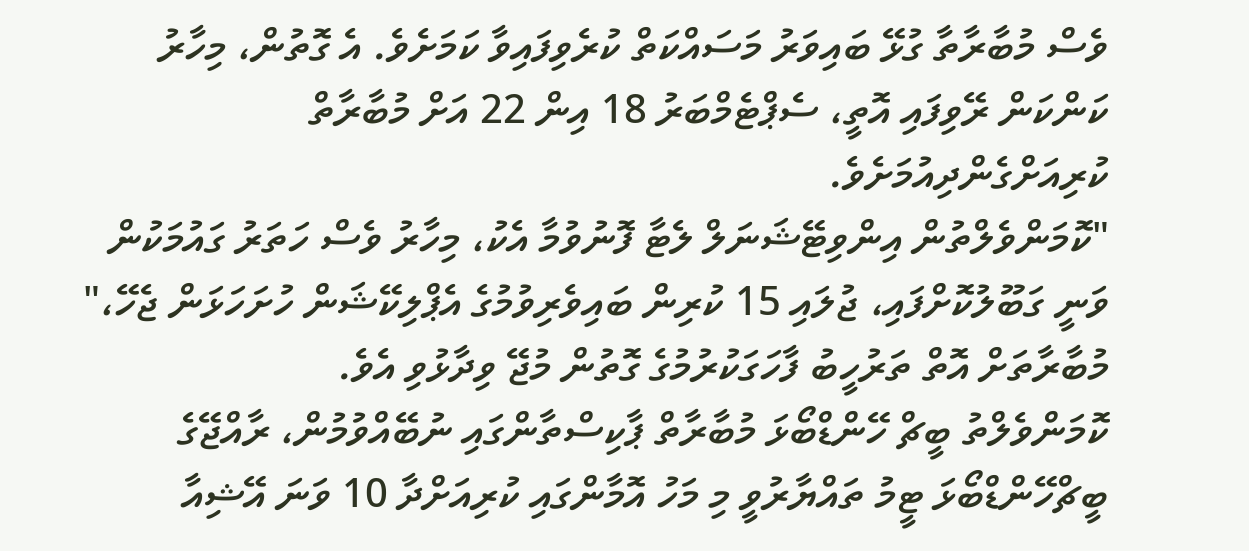ވެސް މުބާރާތާ ގުޅޭ ބައިވަރު މަސައްކަތް ކުރެވިފައިވާ ކަމަށެވެ. އެ ގޮތުން، މިހާރު ކަންކަން ރޭވިފައި އޮތީ، ސެޕްޓެމްބަރު 18 އިން 22 އަށް މުބާރާތް ކުރިއަށްގެންދިއުމަށެވެ.
"ކޮމަންވެލްތުން އިންވިޓޭޝަނަލް ލެޓާ ފޮނުވުމާ އެކު، މިހާރު ވެސް ހަތަރު ގައުމަކުން ވަނީ ގަބޫލުކޮށްފައި، ޖުލައި 15 ކުރިން ބައިވެރިވުމުގެ އެޕްލިކޭޝަން ހުށަހަޅަން ޖެހޭ،" މުބާރާތަށް އޮތް ތަރުހީބު ފާހަގަކުރުމުގެ ގޮތުން މުޖޭ ވިދާޅުވި އެވެ.
ކޮމަންވެލްތު ބީޗް ހޭންޑްބޯޅަ މުބާރާތް ޕާކިސްތާންގައި ނުބޭއްވުމުން، ރާއްޖޭގެ ބީޗްހޭންޑްބޯޅަ ޓީމު ތައްޔާރުވީ މި މަހު އޮމާންގައި ކުރިއަށްދާ 10 ވަނަ އޭޝިއާ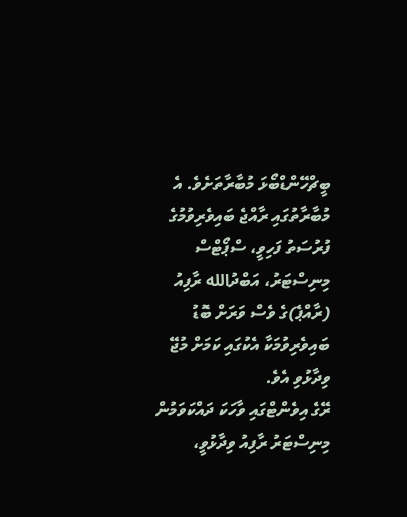ބީޗްހޭންޑްބޯޅަ މުބާރާތަށެވެ. އެ މުބާރާތުގައި ރާއްޖެ ބައިވެރިވުމުގެ ފުރުސަތު ފަހިވީ، ސްޕޯޓްސް މިނިސްޓަރު، އަބްދުالله ރާފިއު (ރާއްޕެ)ގެ ވެސް ވަރަށް ބޮޑު ބައިވެރިވުމަކާ އެކުގައި ކަމަށް މުޖޭ ވިދާޅުވި އެވެ.
ރޭގެ އިވެންޓްގައި ވާހަކަ ދައްކަވަމުން މިނިސްޓަރު ރާފިއު ވިދާޅުވީ،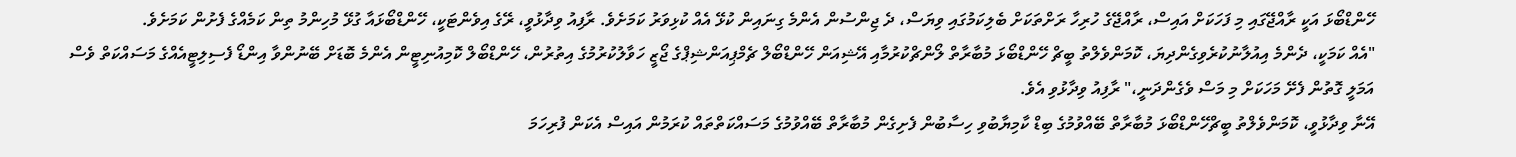ހޭންޑްބޯޅަ އަކީ ރާއްޖޭގައި މި ފަހަކަށް އައިސް، ރާއްޖޭގެ ހުރިހާ ރަށްތަކަށް ބެލިކަމުގައި ވިޔަސް، ދެ ޖިންސުން އެންމެ ގިނައިން ކުޅޭ އެއް ކުޅިވަރު ކަމަށެވެ. ރާފިއު ވިދާޅުވީ، ރޭގެ އިވެންޓަކީ، ހޭންޑްބޯޅައާ ގުޅޭ މުހިންމު ތިން ކަމެއްގެ ފެށުން ކަމަށެވެ.
"އެއް ކަމަކީ، ދެންމެ އިއުލާނުކުރެވިގެންދިޔަ، ކޮމަންވެލްތު ބީޗް ހޭންޑްބޯޅަ މުބާރާތް ލޯންޗްކުރުމާއި އޭޝިއަން ހޭންޑްބޯލް ޗެމްޕިއަންޝިޕްގެ ޖޯޒީ ހަވާލުކުރުމުގެ އިތުރުން، ހޭންޑްބޯލް ކޮމިއުނިޓީން އެންމެ ބޮޑަށް ބޭނުންވާ އިންޑޯ ފެސިލިޓީއެއްގެ މަސައްކަތް ވެސް އަމަލީ ގޮތުން ފެށޭ މަހަކަށް މި މަސް ވެގެންދަނީ،" ރާފިއު ވިދާޅުވި އެވެ.
އޭނާ ވިދާޅުވީ، ކޮމަންވެލްތު ބީޗްހޭންޑްބޯޅަ މުބާރާތް ބޭއްވުމުގެ ބިޑް ކާމިޔާބުވި ހިސާބުން ފެށިގެން މުބާރާތް ބޭއްވުމުގެ މަސައްކަތްތައް ކުރަމުން އައިސް އެކަން ފުރިހަމަ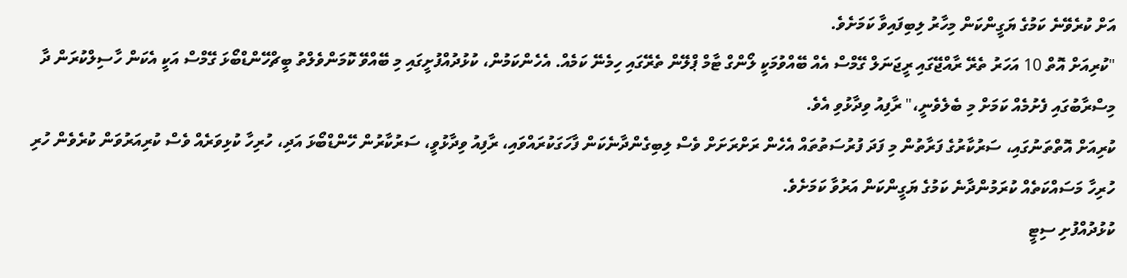އަށް ކުރެވޭނެ ކަމުގެ ޔަގީންކަން މިހާރު ލިބިފައިވާ ކަމަށެވެ.
"ކުރިއަށް އޮތް 10 އަހަރު ތެރޭ ރާއްޖޭގައި ރީޖަނަލް ގޭމްސް އެއް ބޭއްވުމަކީ ލޯންގް ޓާމް ޕްލޭން ތެރޭގައި ހިމެނޭ ކަމެއް. އެހެންކަމުން، ކުޅުދުއްފުށީގައި މި ބޭއްވޭ ކޮމަންވެލްތު ބީޗްހޭންޑްބޯޅަ ގޭމްސް އަކީ އެކަން ހާސިލްކުރަން ދާ މިސްރާބުގައި ފެށުމެއް ކަމަށް މި ބެލެވެނީ،" ރާފިއު ވިދާޅުވި އެވެ.
ކުރިއަށް އޮތްތަނުގައި، ސަރުކާރުގެ ފަރާތުން މި ފަދަ ފުރުސަތުތައް އެހެން ރަށްރަށަށް ވެސް ލިބިގެންދާނެކަން ފާހަގަކުރައްވައި، ރާފިއު ވިދާޅުވީ، ސަރުކާރުން ހޭންޑްބޯޅަ އަދި، ހުރިހާ ކުޅިވަރެއް ވެސް ކުރިއަރުވަން ކުރެވެން ހުރި ހުރިހާ މަސައްކަތެއް ކުރަމުންދާނެ ކަމުގެ ޔަގީންކަން އަރުވާ ކަމަށެވެ.
ކުޅުދުއްފުށި ސިޓީ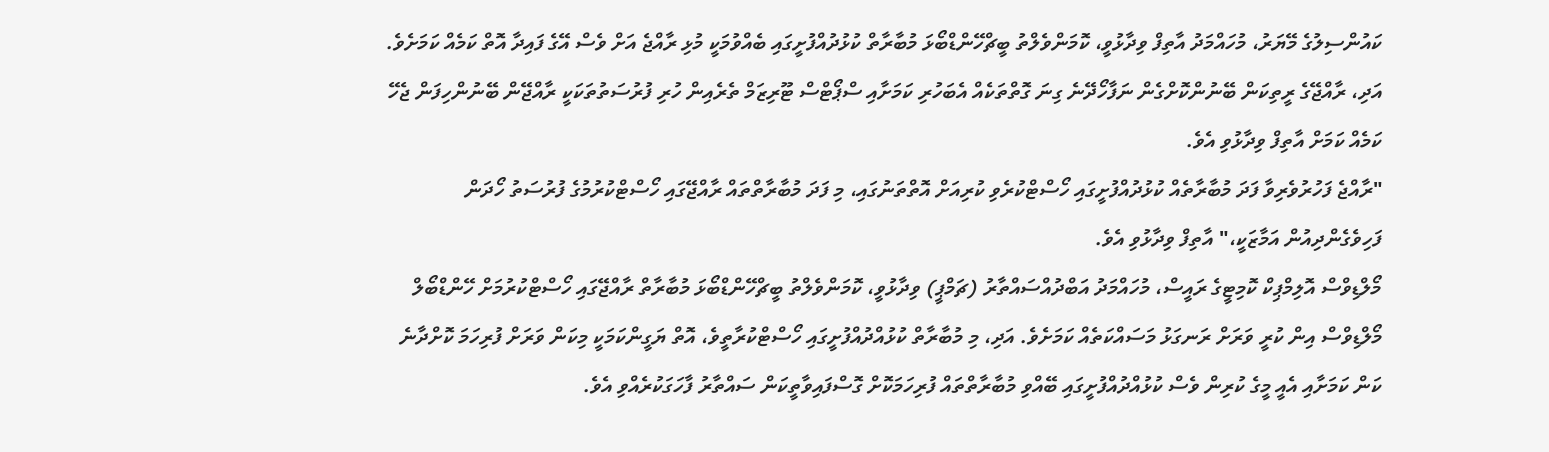ކައުންސިލުގެ މޭޔަރު، މުހައްމަދު އާތިފް ވިދާޅުވީ، ކޮމަންވެލްތު ބީޗްހޭންޑްބޯޅަ މުބާރާތް ކުޅުދުއްފުށީގައި ބެއްވުމަކީ މުޅި ރާއްޖެ އަށް ވެސް އޭގެ ފައިދާ އޮތް ކަމެއް ކަމަށެވެ. އަދި، ރާއްޖޭގެ ރީތިކަން ބޭނުންކޮށްގެން ނަފާހޯދޭނެ ގިނަ ގޮތްތަކެއް އެބަހުރި ކަމަށާއި ސްޕޯޓްސް ޓޫރިޒަމް ތެރެއިން ހުރި ފުރުސަތުތަކަކީ ރާއްޖޭން ބޭނުންހިފަން ޖެހޭ ކަމެއް ކަމަށް އާތިފް ވިދާޅުވި އެވެ.
"ރާއްޖެ ފަހުރުވެރިވާ ފަދަ މުބާރާތެއް ކުޅުދުއްފުށީގައި ހޯސްޓްކުރެވި ކުރިއަށް އޮތްތަނުގައި، މި ފަދަ މުބާރާތްތައް ރާއްޖޭގައި ހޯސްޓްކުރުމުގެ ފުރުސަތު ހޯދަން ފަހިވެގެންދިއުން އަމާޒަކީ،" އާތިފް ވިދާޅުވި އެވެ.
މޯލްޑިވްސް އޮލިމްޕިކް ކޮމިޓީގެ ރައީސް، މުހައްމަދު އަބްދުއްސައްތާރު (ޗަމްޕީ) ވިދާޅުވީ، ކޮމަންވެލްތު ބީޗްހޭންޑްބޯޅަ މުބާރާތް ރާއްޖޭގައި ހޯސްޓްކުރުމަށް ހޭންޑްބޯލް މޯލްޑިވްސް އިން ކުރީ ވަރަށް ރަނގަޅު މަސައްކަތެއް ކަމަށެވެ. އަދި، މި މުބާރާތް ކުޅުއްދުއްފުށީގައި ހޯސްޓްކުރާތީވެ، އޮތް ޔަގީންކަމަކީ މިކަން ވަރަށް ފުރިހަމަ ކޮށްދާނެ ކަން ކަމަށާއި އެއީ މީގެ ކުރިން ވެސް ކުޅުއްދުއްފުށީގައި ބޭއްވި މުބާރާތްތައް ފުރިހަމަކޮށް ގޮސްފައިވާތީކަން ސައްތާރު ފާހަގަކުރެއްވި އެވެ.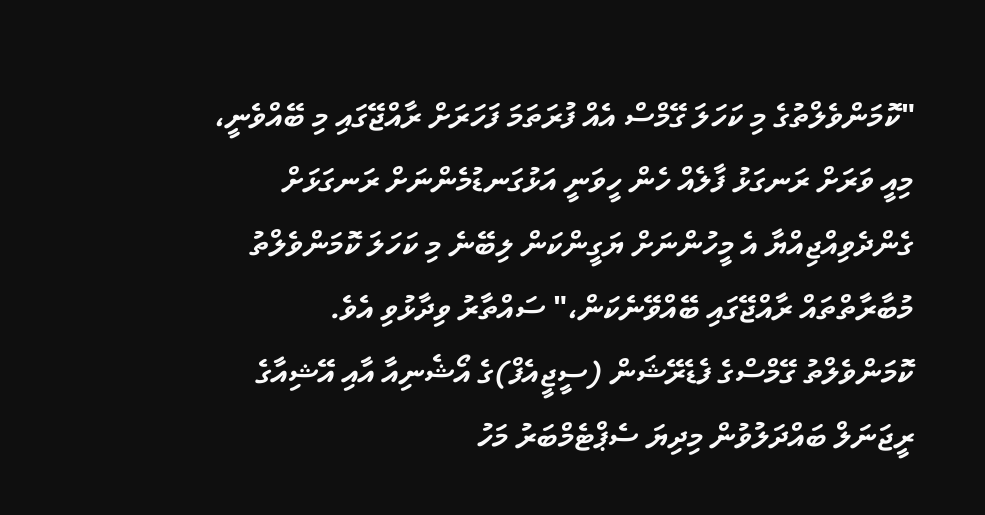"ކޮމަންވެލްތުގެ މި ކަހަލަ ގޭމްސް އެއް ފުރަތަމަ ފަހަރަށް ރާއްޖޭގައި މި ބޭއްވެނީ، މިއީ ވަރަށް ރަނގަޅު ފާލެއް ހެން ހީވަނީ އަޅުގަނޑުމެންނަށް ރަނގަޅަށް ގެންދެވިއްޖިއްޔާ އެ މީހުންނަށް ޔަގީންކަން ލިބޭނެ މި ކަހަލަ ކޮމަންވެލްތު މުބާރާތްތައް ރާއްޖޭގައި ބޭއްވޭނެކަން،" ސައްތާރު ވިދާޅުވި އެވެ.
ކޮމަންވެލްތު ގޭމްސްގެ ފެޑެރޭޝަން (ސީޖީއެފް)ގެ އޯޝެނިއާ އާއި އޭޝިއާގެ ރީޖަނަލް ބައްދަލުވުން މިދިޔަ ސެޕްޓެމްބަރު މަހު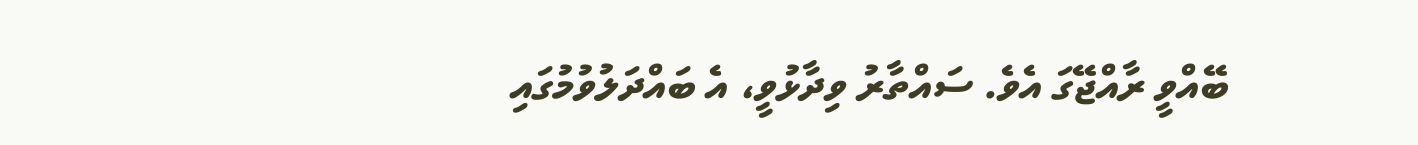ބޭއްވީ ރާއްޖޭގަ އެވެ. ސައްތާރު ވިދާޅުވީ، އެ ބައްދަލުވުމުގައި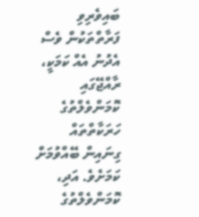ބައިވެރިވި ފަރާތްތަކުން ވެސް އެދުނު އެއް ކަމަކީ، ރާއްޖޭގައި ކޮމަންވެލްތުގެ ހަރަކާތްތައް ގިނައިން ބޭއްވުމަށް ކަމަށެވެ. އަދި، ކޮމަންވެލްތުގެ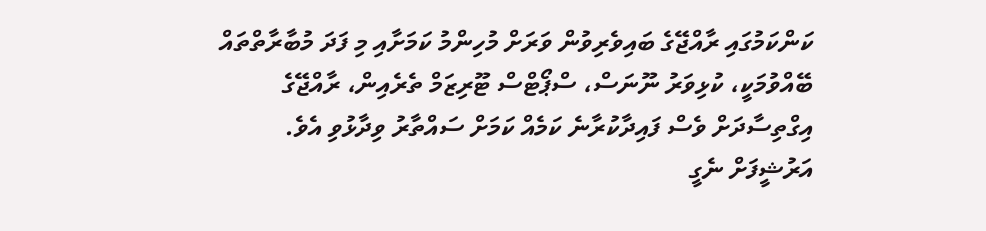ކަންކަމުގައި ރާއްޖޭގެ ބައިވެރިވުން ވަރަށް މުހިންމު ކަމަށާއި މި ފަދަ މުބާރާތްތައް ބޭއްވުމަކީ، ކުޅިވަރު ނޫނަސް، ސްޕޯޓްސް ޓޫރިޒަމް ތެރެއިން، ރާއްޖޭގެ އިގްތިސާދަށް ވެސް ފައިދާކުރާނެ ކަމެއް ކަމަށް ސައްތާރު ވިދާޅުވި އެވެ.
އަރުޝީފަށް ނެގީ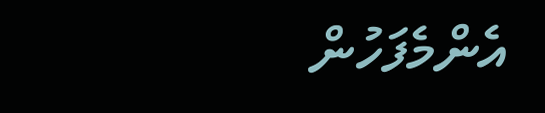އެންމެފަހުން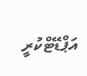އަޕްޑޭޓްކުރީ